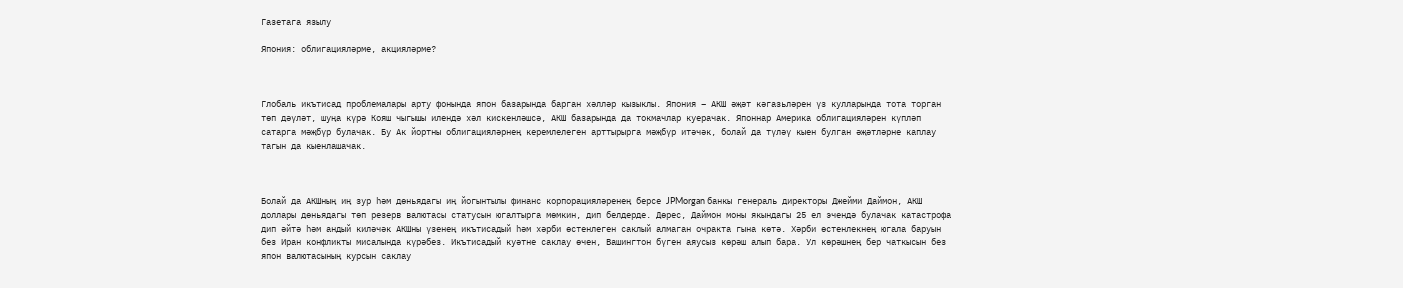Газетага язылу

Япония: облигацияләрме, акцияләрме?



Глобаль икътисад проблемалары арту фонында япон базарында барган хәлләр кызыклы. Япония – АКШ әҗәт кәгазьләрен үз кулларында тота торган төп дәүләт, шуңа күрә Кояш чыгышы илендә хәл кискенләшсә, АКШ базарында да токмачлар куерачак. Японнар Америка облигацияләрен күпләп сатарга мәҗбүр булачак. Бу Ак йортны облигацияләрнең керемлелеген арттырырга мәҗбүр итәчәк, болай да түләү кыен булган әҗәтләрне каплау тагын да кыенлашачак.



Болай да АКШның иң зур һәм дөньядагы иң йогынтылы финанс корпорацияләренең берсе JPMorgan банкы генераль директоры Джейми Даймон, АКШ доллары дөньядагы төп резерв валютасы статусын югалтырга мөмкин, дип белдерде. Дөрес, Даймон моны якындагы 25 ел эчендә булачак катастрофа дип әйтә һәм андый киләчәк АКШны үзенең икътисадый һәм хәрби өстенлеген саклый алмаган очракта гына көтә. Хәрби өстенлекнең югала баруын без Иран конфликты мисалында күрәбез. Икътисадый куәтне саклау өчен, Вашингтон бүген аяусыз көрәш алып бара. Ул көрәшнең бер чаткысын без япон валютасының курсын саклау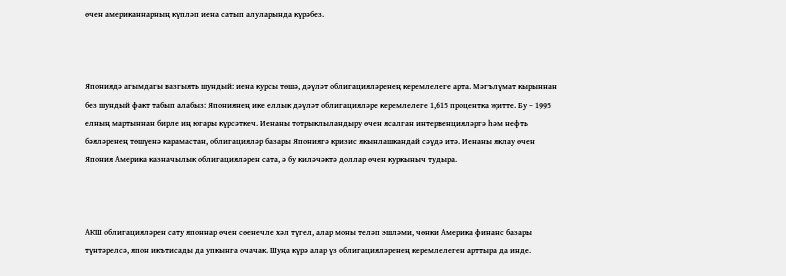өчен американнарның күпләп иена сатып алуларында күрәбез.



Япониядә агымдагы вазгыять шундый: иена курсы төшә, дәүләт облигацияләренең керемлелеге арта. Мәгълүмат кырыннан без шундый факт табып алабыз: Япониянең ике еллык дәүләт облигацияләре керемлелеге 1,615 процентка җитте. Бу – 1995 елның мартыннан бирле иң югары күрсәткеч. Иенаны тотрыклыландыру өчен ясалган интервенцияләргә һәм нефть бәяләренең төшүенә карамастан, облигацияләр базары Япониягә кризис якынлашкандай сәүдә итә. Иенаны яклау өчен Япония Америка казначылык облигацияләрен сата, ә бу киләчәктә доллар өчен куркыныч тудыра.



АКШ облигацияләрен сату японнар өчен сөенечле хәл түгел, алар моны теләп эшләми, чөнки Америка финанс базары түнтәрелсә, япон икътисады да упкынга очачак. Шуңа күрә алар үз облигацияләренең керемлелеген арттыра да инде.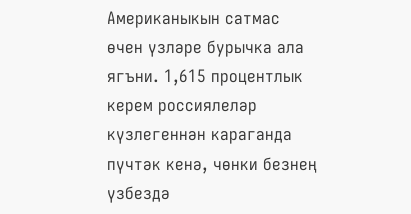Американыкын сатмас өчен үзләре бурычка ала ягъни. 1,615 процентлык керем россиялеләр күзлегеннән караганда пүчтәк кенә, чөнки безнең үзбездә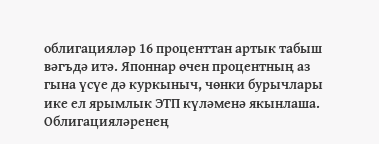облигацияләр 16 проценттан артык табыш вәгъдә итә. Японнар өчен процентның аз гына үсүе дә куркыныч, чөнки бурычлары ике ел ярымлык ЭТП күләменә якынлаша. Облигацияләренең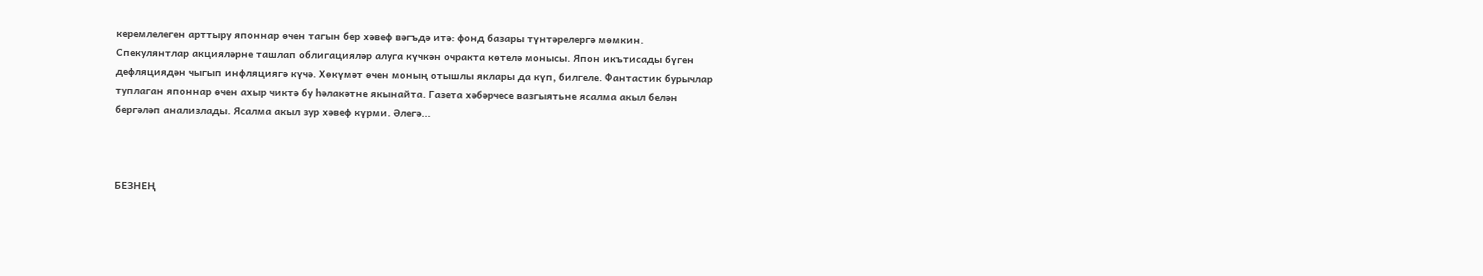керемлелеген арттыру японнар өчен тагын бер хәвеф вәгъдә итә: фонд базары түнтәрелергә мөмкин. Спекулянтлар акцияләрне ташлап облигацияләр алуга күчкән очракта көтелә монысы. Япон икътисады бүген дефляциядән чыгып инфляциягә күчә. Хөкүмәт өчен моның отышлы яклары да күп, билгеле. Фантастик бурычлар туплаган японнар өчен ахыр чиктә бу һәлакәтне якынайта. Газета хәбәрчесе вазгыятьне ясалма акыл белән бергәләп анализлады. Ясалма акыл зур хәвеф күрми. Әлегә...



БЕЗНЕҢ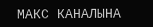МАКС КАНАЛЫНА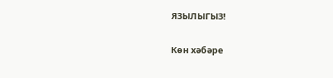ЯЗЫЛЫГЫЗ!

Көн хәбәре